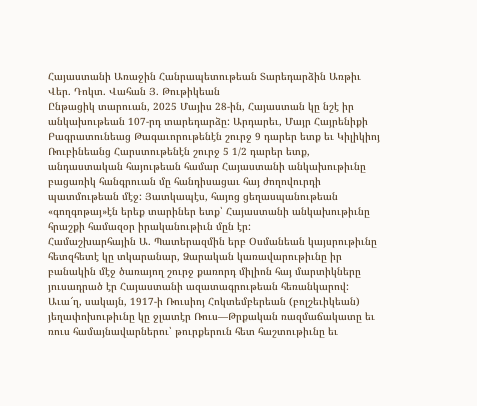Հայաստանի Առաջին Հանրապետութեան Տարեդարձին Առթիւ
Վեր. Դոկտ. Վահան Յ. Թութիկեան
Ընթացիկ տարուան, 2025 Մայիս 28-ին, Հայաստան կը նշէ իր անկախութեան 107-րդ տարեդարձը: Արդարեւ, Մայր Հայրենիքի Բագրատունեաց Թագաւորութենէն շուրջ 9 դարեր ետք եւ Կիլիկիոյ Ռուբինեանց Հարստութենէն շուրջ 5 1/2 դարեր ետք, անդաստական հայութեան համար Հայաստանի անկախութիւնը բացառիկ հանգրուան մը հանդիսացաւ հայ ժողովուրդի պատմութեան մէջ: Յատկապէս, հայոց ցեղասպանութեան «գողգոթայ»էն երեք տարիներ ետք՝ Հայաստանի անկախութիւնը հրաշքի համազօր իրականութիւն մըն էր:
Համաշխարհային Ա. Պատերազմին երբ Օսմանեան կայսրութիւնը հետզհետէ կը տկարանար, Ձարական կառավարութիւնը իր բանակին մէջ ծառայող շուրջ քառորդ միլիոն հայ մարտիկները յուսադրած էր Հայաստանի ազատագրութեան հեռանկարով:
Աւա՜ղ, սակայն, 1917-ի Ռուսիոյ Հոկտեմբերեան (բոլշեւիկեան) յեղափոխութիւնը կը ջլատէր Ռուս—Թրքական ռազմաճակատը եւ ռուս համայնավարներու՝ թուրքերուն հետ հաշտութիւնը եւ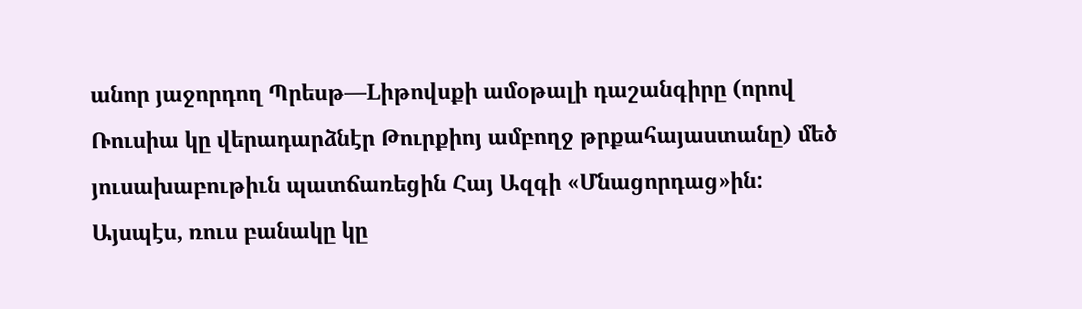անոր յաջորդող Պրեսթ—Lիթովսքի ամօթալի դաշանգիրը (որով Ռուսիա կը վերադարձնէր Թուրքիոյ ամբողջ թրքահայաստանը) մեծ յուսախաբութիւն պատճառեցին Հայ Ազգի «Մնացորդաց»ին: Այսպէս, ռուս բանակը կը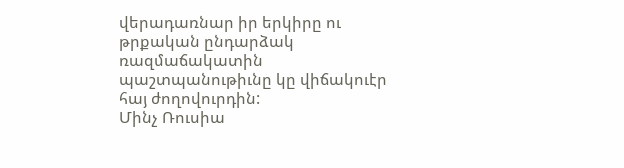վերադառնար իր երկիրը ու թրքական ընդարձակ ռազմաճակատին պաշտպանութիւնը կը վիճակուէր հայ ժողովուրդին:
Մինչ Ռուսիա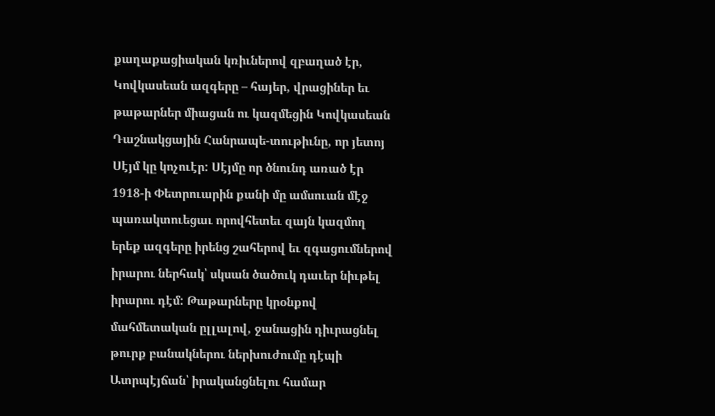քաղաքացիական կռիւներով զբաղած էր, Կովկասեան ազգերը – հայեր, վրացիներ եւ թաթարներ միացան ու կազմեցին Կովկասեան Դաշնակցային Հանրապե-տութիւնը, որ յետոյ Սէյմ կը կոչուէր: Սէյմը որ ծնունդ առած էր 1918-ի Փետրուարին քանի մը ամսուան մէջ պառակտուեցաւ որովհետեւ զայն կազմող երեք ազգերը իրենց շահերով եւ զգացումներով իրարու ներհակ՝ սկսան ծածուկ դաւեր նիւթել իրարու դէմ: Թաթարները կրօնքով մահմետական ըլլալով, ջանացին դիւրացնել թուրք բանակներու ներխուժումը դէպի Ատրպէյճան՝ իրականցնելու համար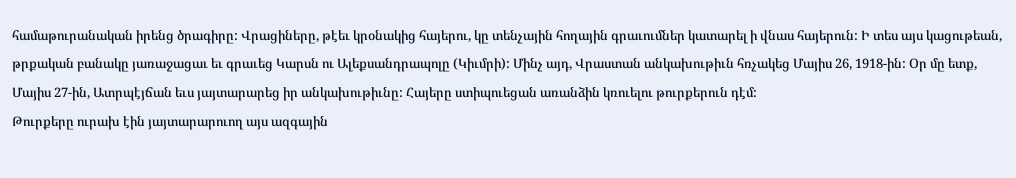համաթուրանական իրենց ծրագիրը: Վրացիները, թէեւ կրօնակից հայերու, կը տենչային հողային գրաւումներ կատարել ի վնաս հայերուն: Ի տես այս կացութեան, թրքական բանակը յառաջացաւ եւ գրաւեց Կարսն ու Ալեքսանդրապոլը (Կիւմրի): Մինչ այդ, Վրաստան անկախութիւն հռչակեց Մայիս 26, 1918-ին: Օր մը ետք, Մայիս 27-ին, Ատրպէյճան եւս յայտարարեց իր անկախութիւնը: Հայերը ստիպուեցան առանձին կռուելու թուրքերուն դէմ:
Թուրքերը ուրախ էին յայտարարուող այս ազգային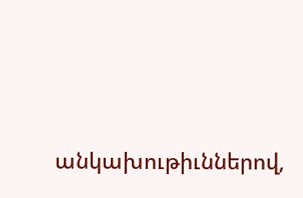անկախութիւններով,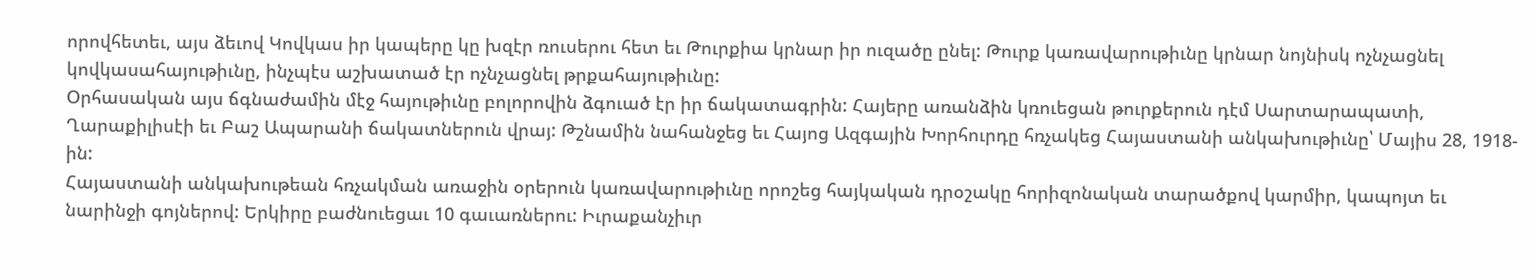որովհետեւ, այս ձեւով Կովկաս իր կապերը կը խզէր ռուսերու հետ եւ Թուրքիա կրնար իր ուզածը ընել: Թուրք կառավարութիւնը կրնար նոյնիսկ ոչնչացնել կովկասահայութիւնը, ինչպէս աշխատած էր ոչնչացնել թրքահայութիւնը:
Օրհասական այս ճգնաժամին մէջ հայութիւնը բոլորովին ձգուած էր իր ճակատագրին: Հայերը առանձին կռուեցան թուրքերուն դէմ Սարտարապատի, Ղարաքիլիսէի եւ Բաշ Ապարանի ճակատներուն վրայ: Թշնամին նահանջեց եւ Հայոց Ազգային Խորհուրդը հռչակեց Հայաստանի անկախութիւնը՝ Մայիս 28, 1918-ին:
Հայաստանի անկախութեան հռչակման առաջին օրերուն կառավարութիւնը որոշեց հայկական դրօշակը հորիզոնական տարածքով կարմիր, կապոյտ եւ նարինջի գոյներով: Երկիրը բաժնուեցաւ 10 գաւառներու: Իւրաքանչիւր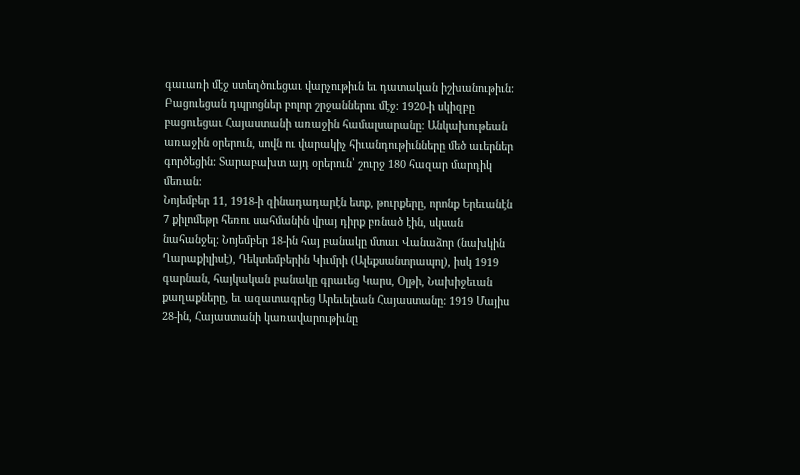գաւառի մէջ ստեղծուեցաւ վարչութիւն եւ դատական իշխանութիւն: Բացուեցան դպրոցներ բոլոր շրջաններու մէջ: 1920-ի սկիզբը բացուեցաւ Հայաստանի առաջին համալսարանը: Անկախութեան առաջին օրերուն, սովն ու վարակիչ հիւանդութիւնները մեծ աւերներ գործեցին: Տարաբախտ այդ օրերուն՝ շուրջ 180 հազար մարդիկ մեռան:
Նոյեմբեր 11, 1918-ի զինադադարէն ետք, թուրքերը, որոնք Երեւանէն 7 քիլոմեթր հեռու սահմանին վրայ դիրք բռնած էին, սկսան նահանջել: Նոյեմբեր 18-ին հայ բանակը մտաւ Վանաձոր (նախկին Ղարաքիլիսէ), Դեկտեմբերին Կիւմրի (Ալեքսանտրապոլ), իսկ 1919 գարնան, հայկական բանակը գրաւեց Կարս, Օլթի, Նախիջեւան քաղաքները, եւ ազատագրեց Արեւելեան Հայաստանը: 1919 Մայիս 28-ին, Հայաստանի կառավարութիւնը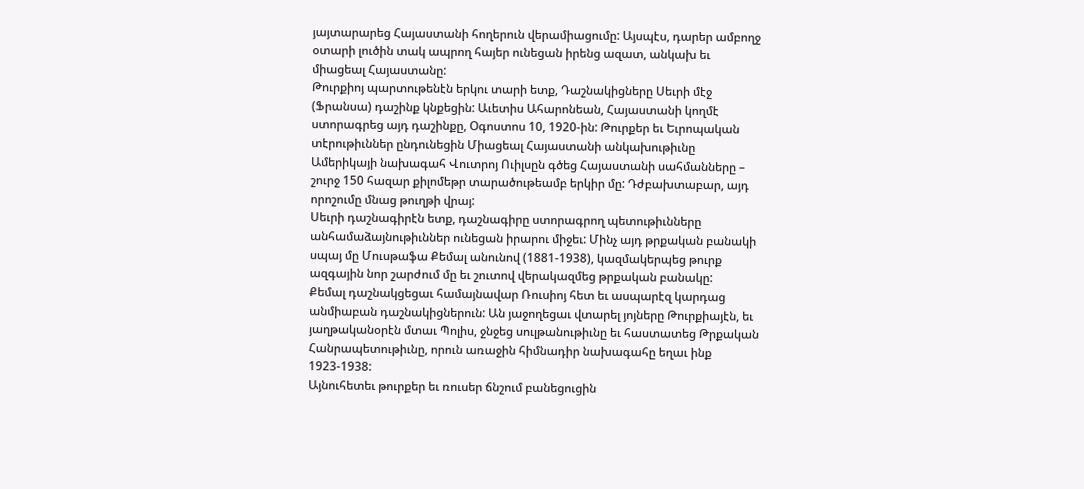յայտարարեց Հայաստանի հողերուն վերամիացումը: Այսպէս, դարեր ամբողջ օտարի լուծին տակ ապրող հայեր ունեցան իրենց ազատ, անկախ եւ միացեալ Հայաստանը:
Թուրքիոյ պարտութենէն երկու տարի ետք, Դաշնակիցները Սեւրի մէջ (Ֆրանսա) դաշինք կնքեցին: Աւետիս Ահարոնեան, Հայաստանի կողմէ ստորագրեց այդ դաշինքը, Օգոստոս 10, 1920-ին: Թուրքեր եւ Եւրոպական տէրութիւններ ընդունեցին Միացեալ Հայաստանի անկախութիւնը Ամերիկայի նախագահ Վուտրոյ Ուիլսըն գծեց Հայաստանի սահմանները – շուրջ 150 հազար քիլոմեթր տարածութեամբ երկիր մը: Դժբախտաբար, այդ որոշումը մնաց թուղթի վրայ:
Սեւրի դաշնագիրէն ետք, դաշնագիրը ստորագրող պետութիւնները անհամաձայնութիւններ ունեցան իրարու միջեւ: Մինչ այդ թրքական բանակի սպայ մը Մուսթաֆա Քեմալ անունով (1881-1938), կազմակերպեց թուրք ազգային նոր շարժում մը եւ շուտով վերակազմեց թրքական բանակը:
Քեմալ դաշնակցեցաւ համայնավար Ռուսիոյ հետ եւ ասպարէզ կարդաց անմիաբան դաշնակիցներուն: Ան յաջողեցաւ վտարել յոյները Թուրքիայէն, եւ յաղթականօրէն մտաւ Պոլիս, ջնջեց սուլթանութիւնը եւ հաստատեց Թրքական Հանրապետութիւնը, որուն առաջին հիմնադիր նախագահը եղաւ ինք 1923-1938:
Այնուհետեւ թուրքեր եւ ռուսեր ճնշում բանեցուցին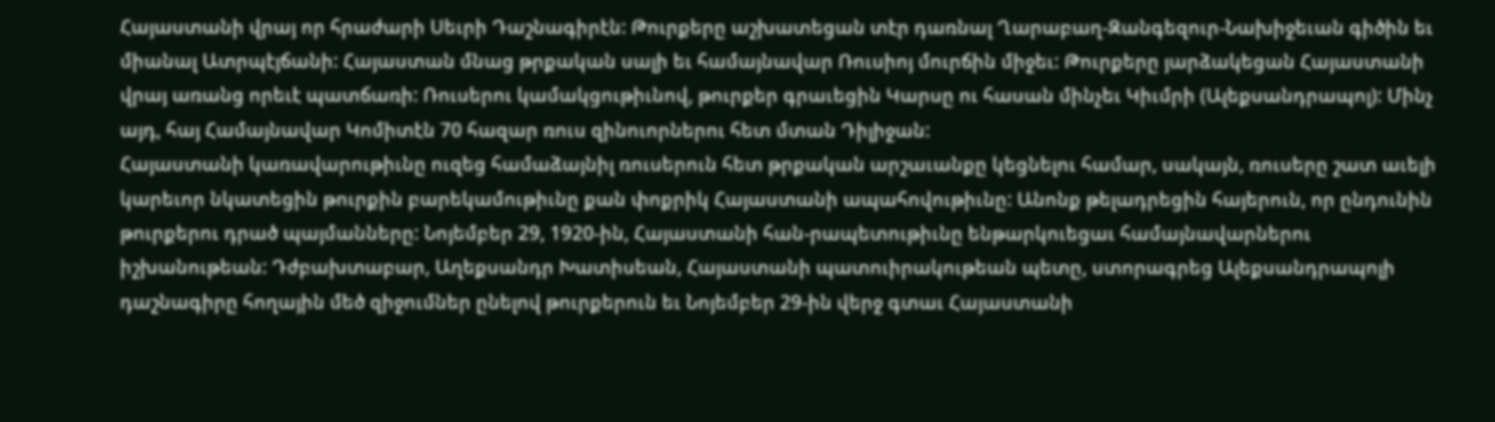Հայաստանի վրայ որ հրաժարի Սեւրի Դաշնագիրէն: Թուրքերը աշխատեցան տէր դառնալ Ղարաբաղ-Զանգեզուր-Նախիջեւան գիծին եւ միանալ Ատրպէյճանի: Հայաստան մնաց թրքական սալի եւ համայնավար Ռուսիոյ մուրճին միջեւ: Թուրքերը յարձակեցան Հայաստանի վրայ առանց որեւէ պատճառի: Ռուսերու կամակցութիւնով, թուրքեր գրաւեցին Կարսը ու հասան մինչեւ Կիւմրի (Ալեքսանդրապոլ): Մինչ այդ, հայ Համայնավար Կոմիտէն 70 հազար ռուս զինուորներու հետ մտան Դիլիջան:
Հայաստանի կառավարութիւնը ուզեց համաձայնիլ ռուսերուն հետ թրքական արշաւանքը կեցնելու համար, սակայն, ռուսերը շատ աւելի կարեւոր նկատեցին թուրքին բարեկամութիւնը քան փոքրիկ Հայաստանի ապահովութիւնը: Անոնք թելադրեցին հայերուն, որ ընդունին թուրքերու դրած պայմանները: Նոյեմբեր 29, 1920-ին, Հայաստանի հան-րապետութիւնը ենթարկուեցաւ համայնավարներու իշխանութեան: Դժբախտաբար, Աղեքսանդր Խատիսեան, Հայաստանի պատուիրակութեան պետը, ստորագրեց Ալեքսանդրապոլի դաշնագիրը հողային մեծ զիջումներ ընելով թուրքերուն եւ Նոյեմբեր 29-ին վերջ գտաւ Հայաստանի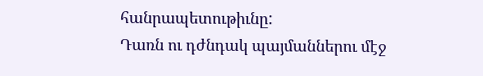հանրապետութիւնը:
Դառն ու դժնդակ պայմաններու մէջ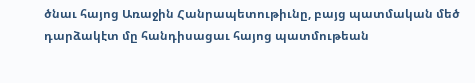ծնաւ հայոց Առաջին Հանրապետութիւնը, բայց պատմական մեծ դարձակէտ մը հանդիսացաւ հայոց պատմութեան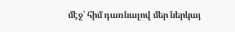մէջ՝ հիմ դառնալով մեր ներկայ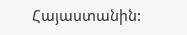Հայաստանին: